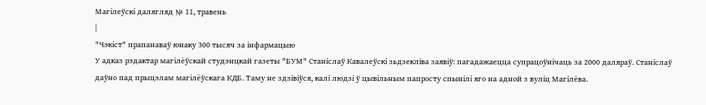Магілеўскі далягляд № 11, травень
|
"Чэкіст" прапанаваў юнаку 300 тысяч за інфармацыю
У адказ рэдактар магілёўскай студэнцкай газеты "БУМ" Станіслаў Кавалеўскі зьдзекліва заявіў: пагадажаецца супрацоўнічаць за 2000 даляраў. Станіслаў даўно пад прыцэлам магілёўскага КДБ. Таму не здзівіўся, калі людзі ў цывільным папросту спынілі яго на адной з вуліц Магілёва.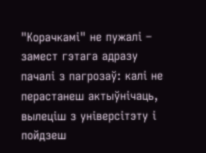"Корачкамі" не пужалі – замест гэтага адразу пачалі з пагрозаў: калі не перастанеш актыўнічаць, вылеціш з універсітэту і пойдзеш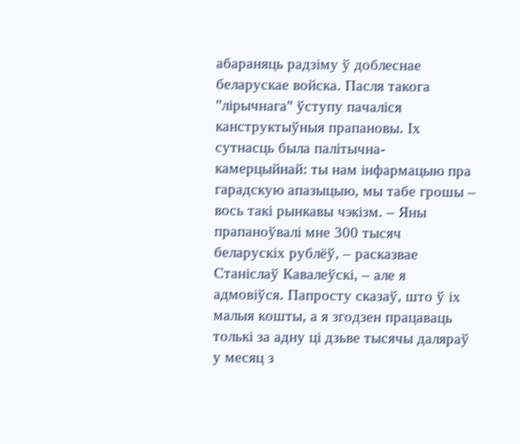абараняць радзіму ў доблеснае беларускае войска. Пасля такога "лірычнага" ўступу пачаліся канструктыўныя прапановы. Іх сутнасць была палітычна-камерцыйнай: ты нам інфармацыю пра гарадскую апазыцыю, мы табе грошы – вось такі рынкавы чэкізм. – Яны прапаноўвалі мне 300 тысяч беларускіх рублёў, – расказвае Станіслаў Кавалеўскі, – але я адмовіўся. Папросту сказаў, што ў іх малыя кошты, а я згодзен працаваць толькі за адну ці дзьве тысячы даляраў у месяц з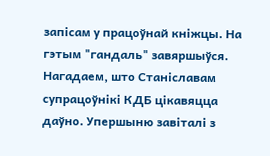запісам у працоўнай кніжцы. На гэтым "гандаль" завяршыўся. Нагадаем, што Станіславам супрацоўнікі КДБ цікавяцца даўно. Упершыню завіталі з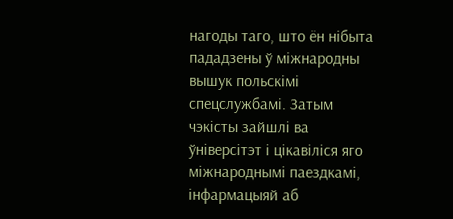нагоды таго, што ён нібыта пададзены ў міжнародны вышук польскімі спецслужбамі. Затым чэкісты зайшлі ва ўніверсітэт і цікавіліся яго міжнароднымі паездкамі, інфармацыяй аб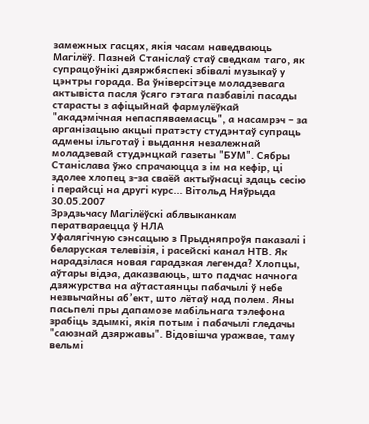замежных гасцях, якія часам наведваюць Магілёў. Пазней Станіслаў стаў сведкам таго, як супрацоўнікі дзяржбяспекі збівалі музыкаў у цэнтры горада. Ва ўніверсітэце моладзевага актывіста пасля ўсяго гэтага пазбавілі пасады старасты з афіцыйнай фармулёўкай "акадэмічная непаспяваемасць", а насамрэч – за арганізацыю акцыі пратэсту студэнтаў супраць адмены ільготаў і выдання незалежнай моладзевай студэнцкай газеты "БУМ". Сябры Станіслава ўжо спрачаюцца з ім на кефір, ці здолее хлопец з-за сваёй актыўнасці здаць сесію і перайсці на другі курс... Вітольд Няўрыда 30.05.2007
Зрэдзьчасу Магілёўскі аблвыканкам ператвараецца ў НЛА
Уфалягічную сэнсацыю з Прыдняпроўя паказалі і беларуская телевізія, і расейскі канал НТВ. Як нарадзілася новая гарадзкая легенда? Хлопцы, аўтары відэа, даказваюць, што падчас начнога дзяжурства на аўтастаянцы пабачылі ў небе незвычайны аб’ект, што лётаў над полем. Яны пасьпелі пры дапамозе мабільнага тэлефона зрабіць здымкі, якія потым і пабачылі гледачы "саюзнай дзяржавы". Відовішча уражвае, таму вельмі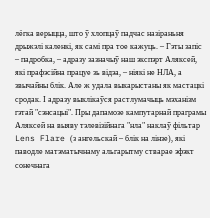лёгка верыцца, што ў хлопцаў падчас назіраньня дрыжэлі каленкі, як самі пра тое кажуць. – Гэты запіс – падробка, – адразу зазначыў наш экспэрт Аляксей, які прафэсійна працуе зь відэа, – ніякі не НЛА, а звычайны блік. Але ж удала выкарыстаны як мастацкі сродак. І адразу выклікаўся растлумачыць мэханізм гэтай "сэнсацыі". Пры дапамозе кампутарнай праграмы Аляксей на выяву тэлевізійнага "нла" наклаў фільтар Lens Flare (з ангельскай – блік на лінзе), які паводле матэматычнаму альгарытму стварае эфэкт сонечнага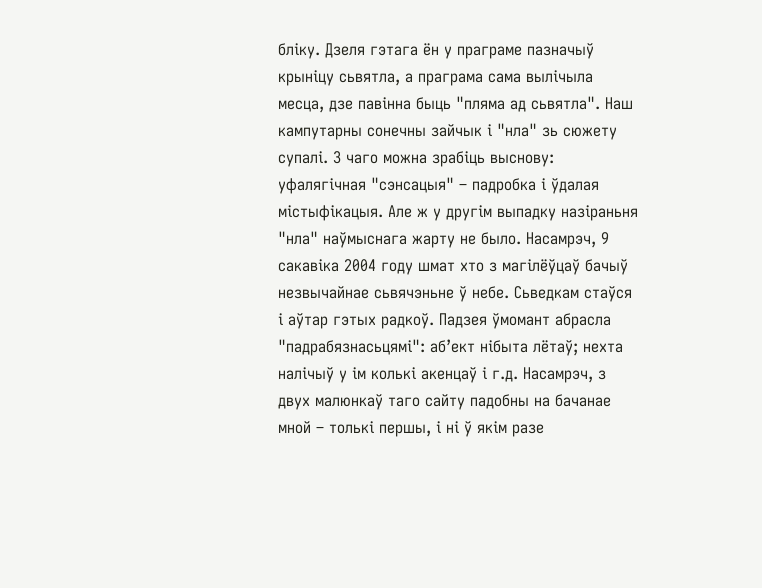бліку. Дзеля гэтага ён у праграме пазначыў крыніцу сьвятла, а праграма сама вылічыла месца, дзе павінна быць "пляма ад сьвятла". Наш кампутарны сонечны зайчык і "нла" зь сюжету супалі. З чаго можна зрабіць выснову: уфалягічная "сэнсацыя" – падробка і ўдалая містыфікацыя. Але ж у другім выпадку назіраньня "нла" наўмыснага жарту не было. Насамрэч, 9 сакавіка 2004 году шмат хто з магілёўцаў бачыў незвычайнае сьвячэньне ў небе. Сьведкам стаўся і аўтар гэтых радкоў. Падзея ўмомант абрасла "падрабязнасьцямі": аб’ект нібыта лётаў; нехта налічыў у ім колькі акенцаў і г.д. Насамрэч, з двух малюнкаў таго сайту падобны на бачанае мной – толькі першы, і ні ў якім разе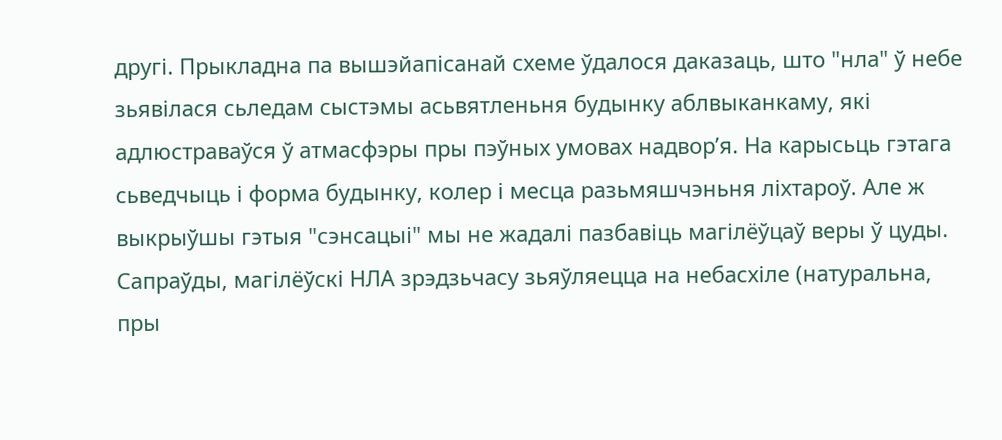другі. Прыкладна па вышэйапісанай схеме ўдалося даказаць, што "нла" ў небе зьявілася сьледам сыстэмы асьвятленьня будынку аблвыканкаму, які адлюстраваўся ў атмасфэры пры пэўных умовах надвор’я. На карысьць гэтага сьведчыць і форма будынку, колер і месца разьмяшчэньня ліхтароў. Але ж выкрыўшы гэтыя "сэнсацыі" мы не жадалі пазбавіць магілёўцаў веры ў цуды. Сапраўды, магілёўскі НЛА зрэдзьчасу зьяўляецца на небасхіле (натуральна, пры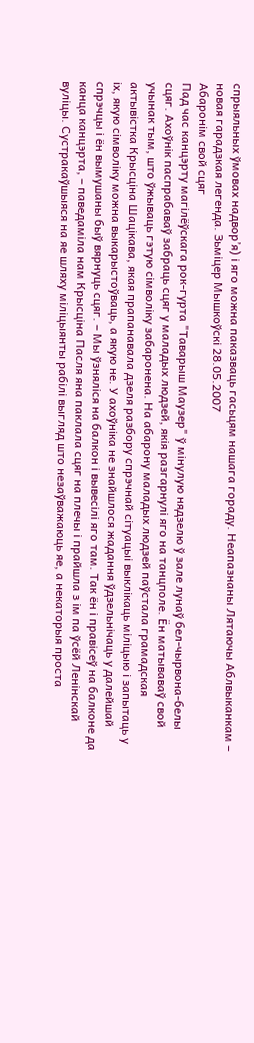спрыяльных ўмовах надвор’я) і яго можна паказваць гасьцям нашага гораду. Неапазнаны Лятаючы Аблвыканкам – новая гарадзкая легенда. Зьміцер Мышкоўскі 28.05.2007
Абаронім свой сцяг
Пад час канцэрту магілёўскага рок-гурта "Тaварыш Маузер" ў мінулую нядзелю ў зале лунаў бел-чырвона-белы сцяг. Ахоўнік паспрабаваў забраць сцяг у маладых людзей, якія разгарнулі яго на танцполе. Ён матываваў свой учынак тым, што ўжываць гэтую сімволіку забаронена. На абарону маладых людзей паўстала грамадская актывістка Крысціна Шацікава, якая прапанавала дзеля разбору спрэчнай сітуацыі выклікаць міліцыю і запытаць у іх, якую сімволіку можна выкарыстоўваць, а якую не. У ахоўніка не знайшлося жадання ўдзельнічаць у далейшай спрэчцы і ён вымушаны быў вярнуць сцяг. – Мы ўзняліся на балкон і вывесілі яго там. Так ён і правісеў на балконе да канца канцэрта, – паведаміла нам Крысціна Пасля яна паклала сцяг на плечы і прайшла з ім па ўсёй Ленінскай вуліцы. Сустракаўшыяся на яе шляху міліцыянты рабілі выгляд што незаўважаюць яе, а некаторыя проста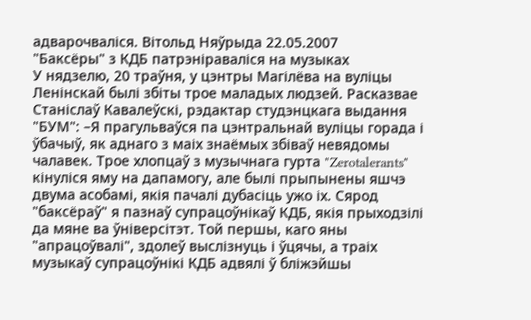адварочваліся. Вітольд Няўрыда 22.05.2007
"Баксёры" з КДБ патрэніраваліся на музыках
У нядзелю, 20 траўня, у цэнтры Магілёва на вуліцы Ленінскай былі збіты трое маладых людзей. Расказвае Станіслаў Кавалеўскі, рэдактар студэнцкага выдання "БУМ": –Я прагульваўся па цэнтральнай вуліцы горада і ўбачыў, як аднаго з маіх знаёмых збіваў невядомы чалавек. Трое хлопцаў з музычнага гурта "Zerotalerants" кінуліся яму на дапамогу, але былі прыпынены яшчэ двума асобамі, якія пачалі дубасіць ужо іх. Сярод "баксёраў" я пазнаў супрацоўнікаў КДБ, якія прыходзілі да мяне ва ўніверсітэт. Той першы, каго яны "апрацоўвалі", здолеў выслізнуць і ўцячы, а траіх музыкаў супрацоўнікі КДБ адвялі ў бліжэйшы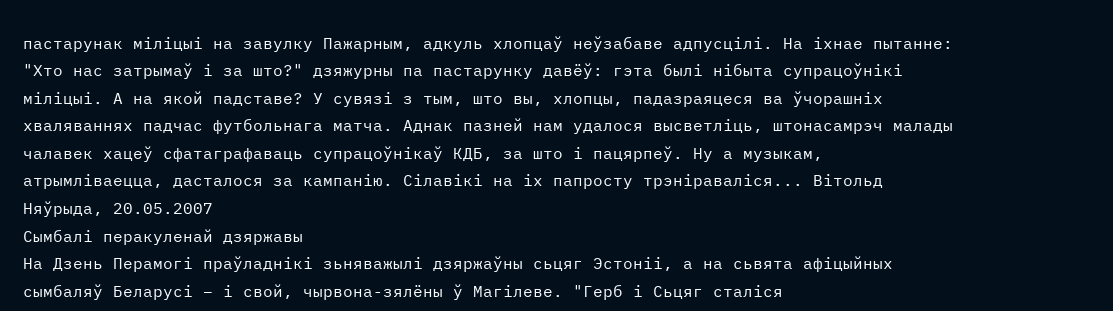пастарунак міліцыі на завулку Пажарным, адкуль хлопцаў неўзабаве адпусцілі. На іхнае пытанне: "Хто нас затрымаў і за што?" дзяжурны па пастарунку давёў: гэта былі нібыта супрацоўнікі міліцыі. А на якой падставе? У сувязі з тым, што вы, хлопцы, падазраяцеся ва ўчорашніх хваляваннях падчас футбольнага матча. Аднак пазней нам удалося высветліць, штонасамрэч малады чалавек хацеў сфатаграфаваць супрацоўнікаў КДБ, за што і пацярпеў. Ну а музыкам, атрымліваецца, дасталося за кампанію. Сілавікі на іх папросту трэніраваліся... Вітольд Няўрыда, 20.05.2007
Сымбалі перакуленай дзяржавы
На Дзень Перамогі праўладнікі зьняважылі дзяржаўны сьцяг Эстоніі, а на сьвята афіцыйных сымбаляў Беларусі – і свой, чырвона-зялёны ў Магілеве. "Герб і Сьцяг сталіся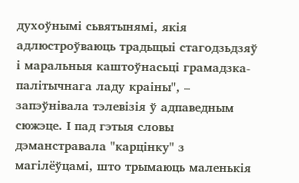духоўнымі сьвятынямі, якія адлюстроўваюць традыцыі стагодзьдзяў і маральныя каштоўнасьці грамадзка-палітычнага ладу краіны", – запэўнівала тэлевізія ў адпаведным сюжэце. І пад гэтыя словы дэманстравала "карцінку" з магілёўцамі, што трымаюць маленькія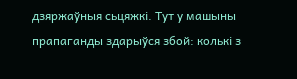дзяржаўныя сьцяжкі. Тут у машыны прапаганды здарыўся збой: колькі з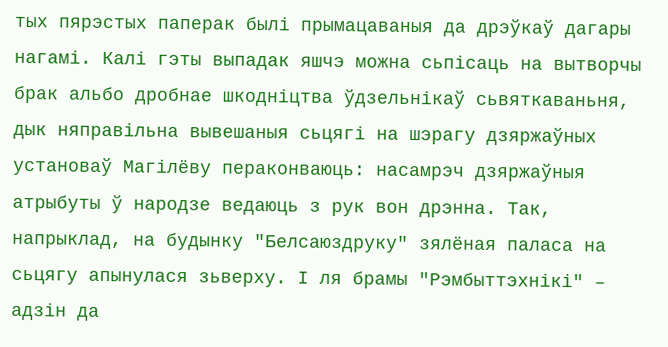тых пярэстых паперак былі прымацаваныя да дрэўкаў дагары нагамі. Калі гэты выпадак яшчэ можна сьпісаць на вытворчы брак альбо дробнае шкодніцтва ўдзельнікаў сьвяткаваньня, дык няправільна вывешаныя сьцягі на шэрагу дзяржаўных установаў Магілёву пераконваюць: насамрэч дзяржаўныя атрыбуты ў народзе ведаюць з рук вон дрэнна. Так, напрыклад, на будынку "Белсаюздруку" зялёная паласа на сьцягу апынулася зьверху. І ля брамы "Рэмбыттэхнікі" – адзін да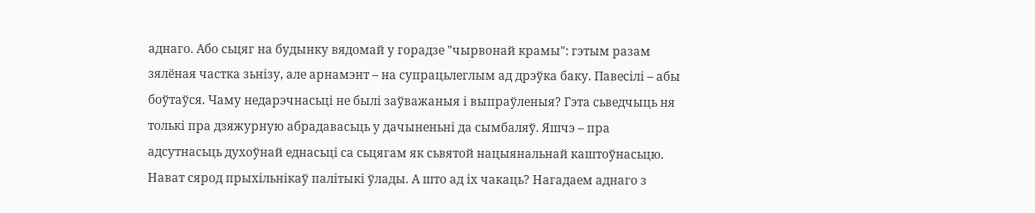аднаго. Або сьцяг на будынку вядомай у горадзе "чырвонай крамы": гэтым разам зялёная частка зьнізу, але арнамэнт – на супрацьлеглым ад дрэўка баку. Павесілі – абы боўтаўся. Чаму недарэчнасьці не былі заўважаныя і выпраўленыя? Гэта сьведчыць ня толькі пра дзяжурную абрадавасьць у дачыненьні да сымбаляў. Яшчэ – пра адсутнасьць духоўнай еднасьці са сьцягам як сьвятой нацыянальнай каштоўнасьцю. Нават сярод прыхільнікаў палітыкі ўлады. А што ад іх чакаць? Нагадаем аднаго з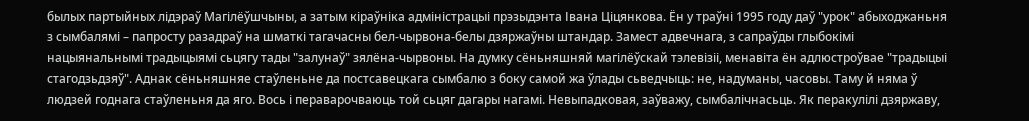былых партыйных лідэраў Магілёўшчыны, а затым кіраўніка адміністрацыі прэзыдэнта Івана Ціцянкова. Ён у траўні 1995 году даў "урок" абыходжаньня з сымбалямі – папросту разадраў на шматкі тагачасны бел-чырвона-белы дзяржаўны штандар. Замест адвечнага, з сапраўды глыбокімі нацыянальнымі традыцыямі сьцягу тады "залунаў" зялёна-чырвоны. На думку сёньняшняй магілёўскай тэлевізіі, менавіта ён адлюстроўвае "традыцыі стагодзьдзяў". Аднак сёньняшняе стаўленьне да постсавецкага сымбалю з боку самой жа ўлады сьведчыць: не, надуманы, часовы. Таму й няма ў людзей годнага стаўленьня да яго. Вось і пераварочваюць той сьцяг дагары нагамі. Невыпадковая, заўважу, сымбалічнасьць. Як перакулілі дзяржаву,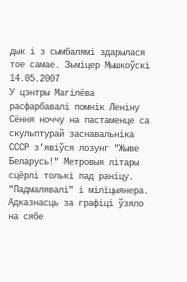дык і з сымбалямі здарылася тое самае. Зьміцер Мышкоўскі 14.05.2007
У цэнтры Магілёва расфарбавалі помнік Леніну
Cёння ноччу на пастаменце са скульптурай заснавальніка СССР з’явіўся лозунг "Жыве Беларусь!" Метровыя літары сцёрлі толькі пад раніцу. "Падмалявалі" і міліцыянера. Адказнасць за графіці ўзяло на сябе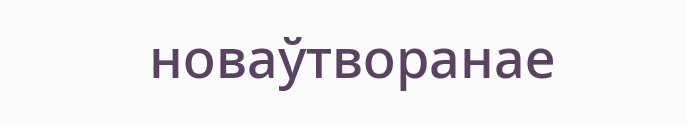новаўтворанае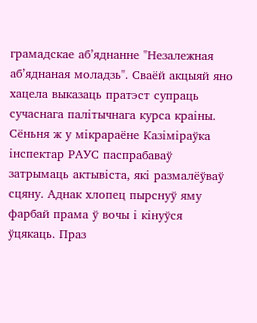грамадскае аб’яднанне "Незалежная аб’яднаная моладзь". Сваёй акцыяй яно хацела выказаць пратэст супраць сучаснага палітычнага курса краіны. Сёньня ж у мікрараёне Казіміраўка інспектар РАУС паспрабаваў затрымаць актывіста, які размалёўваў сцяну. Аднак хлопец пырснуў яму фарбай прама ў вочы і кінуўся ўцякаць. Праз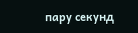пару секунд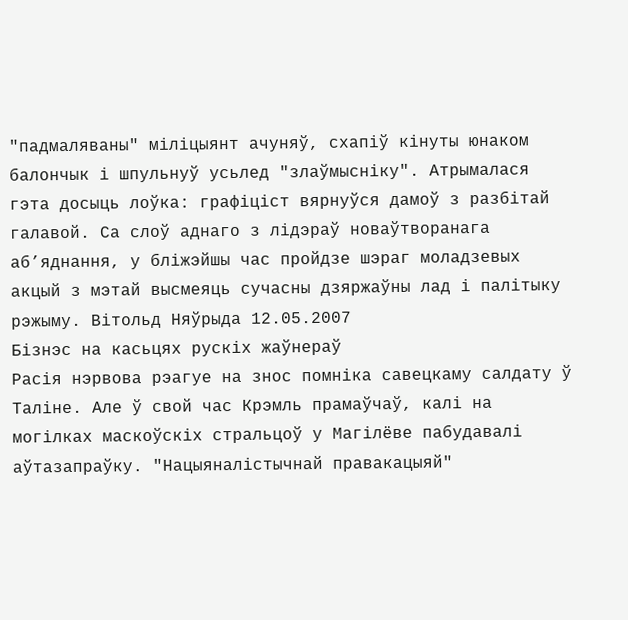"падмаляваны" міліцыянт ачуняў, схапіў кінуты юнаком балончык і шпульнуў усьлед "злаўмысніку". Атрымалася гэта досыць лоўка: графіціст вярнуўся дамоў з разбітай галавой. Са слоў аднаго з лідэраў новаўтворанага аб’яднання, у бліжэйшы час пройдзе шэраг моладзевых акцый з мэтай высмеяць сучасны дзяржаўны лад і палітыку рэжыму. Вітольд Няўрыда 12.05.2007
Бізнэс на касьцях рускіх жаўнераў
Расія нэрвова рэагуе на знос помніка савецкаму салдату ў Таліне. Але ў свой час Крэмль прамаўчаў, калі на могілках маскоўскіх стральцоў у Магілёве пабудавалі аўтазапраўку. "Нацыяналістычнай правакацыяй"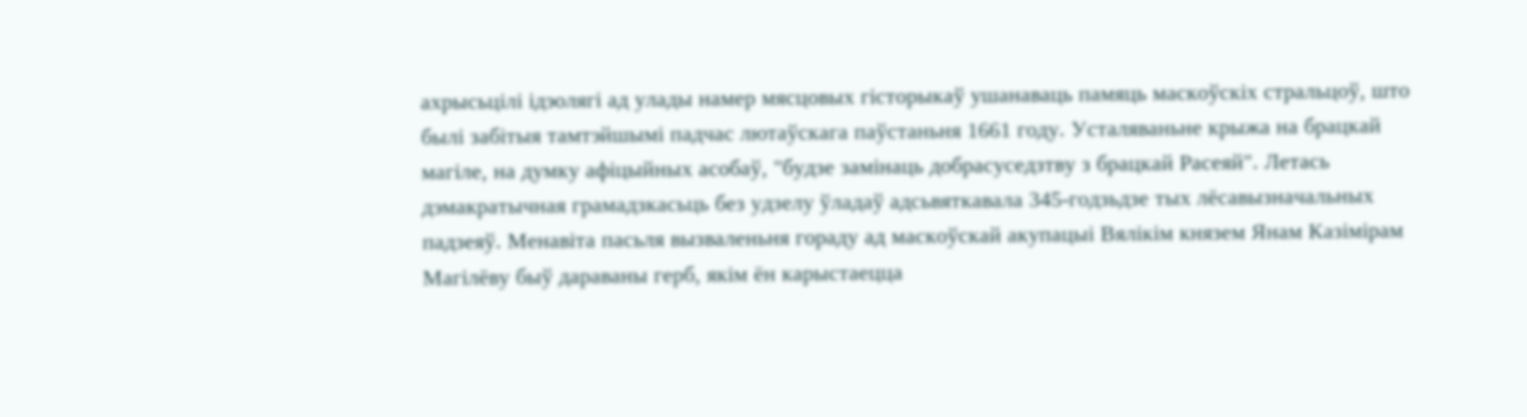ахрысьцілі ідэолягі ад улады намер мясцовых гісторыкаў ушанаваць памяць маскоўскіх стральцоў, што былі забітыя тамтэйшымі падчас лютаўскага паўстаньня 1661 году. Усталяваньне крыжа на брацкай магіле, на думку афіцыйных асобаў, "будзе замінаць добрасуседзтву з брацкай Расеяй". Летась дэмакратычная грамадзкасьць без удзелу ўладаў адсьвяткавала 345-годзьдзе тых лёсавызначальных падзеяў. Менавіта пасьля вызваленьня гораду ад маскоўскай акупацыі Вялікім князем Янам Казімірам Магілёву быў дараваны герб, якім ён карыстаецца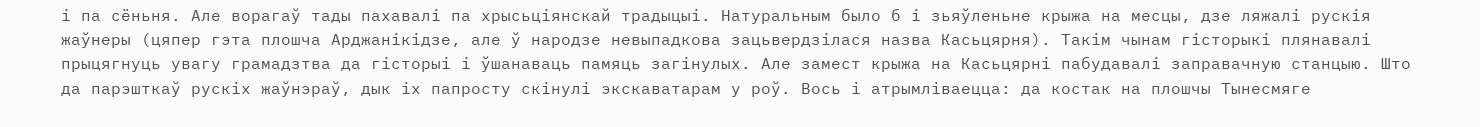і па сёньня. Але ворагаў тады пахавалі па хрысьціянскай традыцыі. Натуральным было б і зьяўленьне крыжа на месцы, дзе ляжалі рускія жаўнеры (цяпер гэта плошча Арджанікідзе, але ў народзе невыпадкова зацьвердзілася назва Касьцярня). Такім чынам гісторыкі плянавалі прыцягнуць увагу грамадзтва да гісторыі і ўшанаваць памяць загінулых. Але замест крыжа на Касьцярні пабудавалі заправачную станцыю. Што да парэшткаў рускіх жаўнэраў, дык іх папросту скінулі экскаватарам у роў. Вось і атрымліваецца: да костак на плошчы Тынесмяге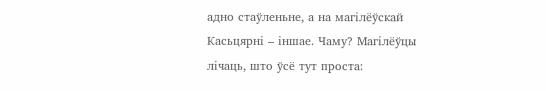адно стаўленьне, а на магілёўскай Касьцярні – іншае. Чаму? Магілёўцы лічаць, што ўсё тут проста: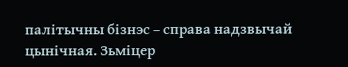палітычны бізнэс – справа надзвычай цынічная. Зьміцер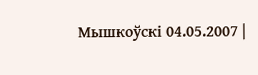Мышкоўскі 04.05.2007 |